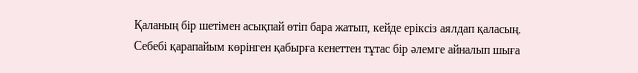Қаланың бір шетімен асықпай өтіп бара жатып, кейде еріксіз аялдап қаласың. Себебі қарапайым көрінген қабырға кенеттен тұтас бір әлемге айналып шыға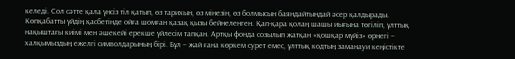келеді. Сол сәтте қала үнсіз тіл қатып, өз тарихын, өз мінезін, өз болмысын баяндайтындай әсер қалдырады.
Көпқабатты үйдің қасбетінде ойға шомған қазақ қызы бейнеленген. Қап-қара қолаң шашы иығына төгіліп, ұлттық нақыштағы киімі мен әшекейі ерекше үйлесім тапқан. Артқы фонда созылып жатқан «қошқар мүйіз» өрнегі – халқымыздың ежелгі символдарының бірі. Бұл – жай ғана көркем сурет емес, ұлттық кодтың заманауи кеңістікте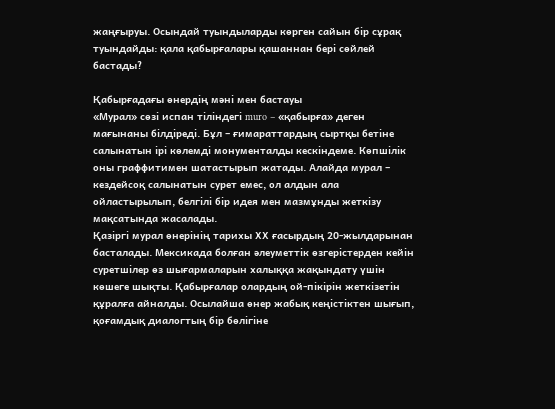жаңғыруы. Осындай туындыларды көрген сайын бір сұрақ туындайды: қала қабырғалары қашаннан бері сөйлей бастады?

Қабырғадағы өнердің мәні мен бастауы
«Мурал» сөзі испан тіліндегі muro – «қабырға» деген мағынаны білдіреді. Бұл – ғимараттардың сыртқы бетіне салынатын ірі көлемді монументалды кескіндеме. Көпшілік оны граффитимен шатастырып жатады. Алайда мурал – кездейсоқ салынатын сурет емес, ол алдын ала ойластырылып, белгілі бір идея мен мазмұнды жеткізу мақсатында жасалады.
Қазіргі мурал өнерінің тарихы ХХ ғасырдың 20-жылдарынан басталады. Мексикада болған әлеуметтік өзгерістерден кейін суретшілер өз шығармаларын халыққа жақындату үшін көшеге шықты. Қабырғалар олардың ой-пікірін жеткізетін құралға айналды. Осылайша өнер жабық кеңістіктен шығып, қоғамдық диалогтың бір бөлігіне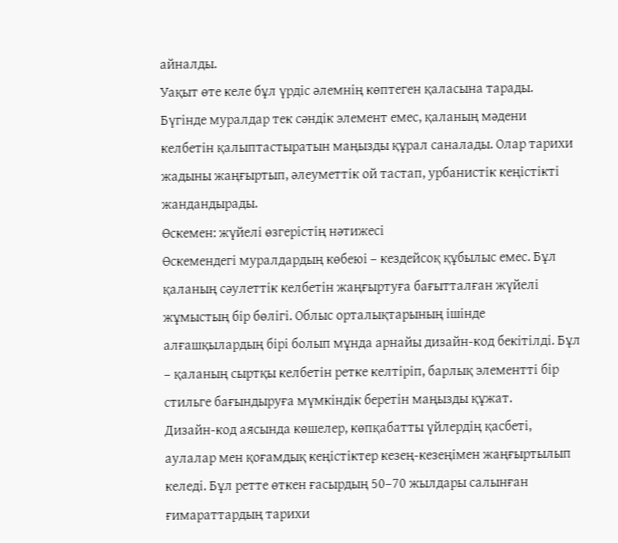айналды.
Уақыт өте келе бұл үрдіс әлемнің көптеген қаласына тарады. Бүгінде муралдар тек сәндік элемент емес, қаланың мәдени келбетін қалыптастыратын маңызды құрал саналады. Олар тарихи жадыны жаңғыртып, әлеуметтік ой тастап, урбанистік кеңістікті жандандырады.
Өскемен: жүйелі өзгерістің нәтижесі
Өскемендегі муралдардың көбеюі – кездейсоқ құбылыс емес. Бұл қаланың сәулеттік келбетін жаңғыртуға бағытталған жүйелі жұмыстың бір бөлігі. Облыс орталықтарының ішінде алғашқылардың бірі болып мұнда арнайы дизайн-код бекітілді. Бұл – қаланың сыртқы келбетін ретке келтіріп, барлық элементті бір стильге бағындыруға мүмкіндік беретін маңызды құжат.
Дизайн-код аясында көшелер, көпқабатты үйлердің қасбеті, аулалар мен қоғамдық кеңістіктер кезең-кезеңімен жаңғыртылып келеді. Бұл ретте өткен ғасырдың 50–70 жылдары салынған ғимараттардың тарихи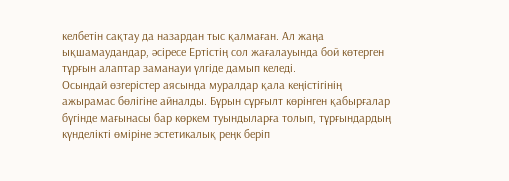келбетін сақтау да назардан тыс қалмаған. Ал жаңа ықшамаудандар, әсіресе Ертістің сол жағалауында бой көтерген тұрғын алаптар заманауи үлгіде дамып келеді.
Осындай өзгерістер аясында муралдар қала кеңістігінің ажырамас бөлігіне айналды. Бұрын сұрғылт көрінген қабырғалар бүгінде мағынасы бар көркем туындыларға толып, тұрғындардың күнделікті өміріне эстетикалық реңк беріп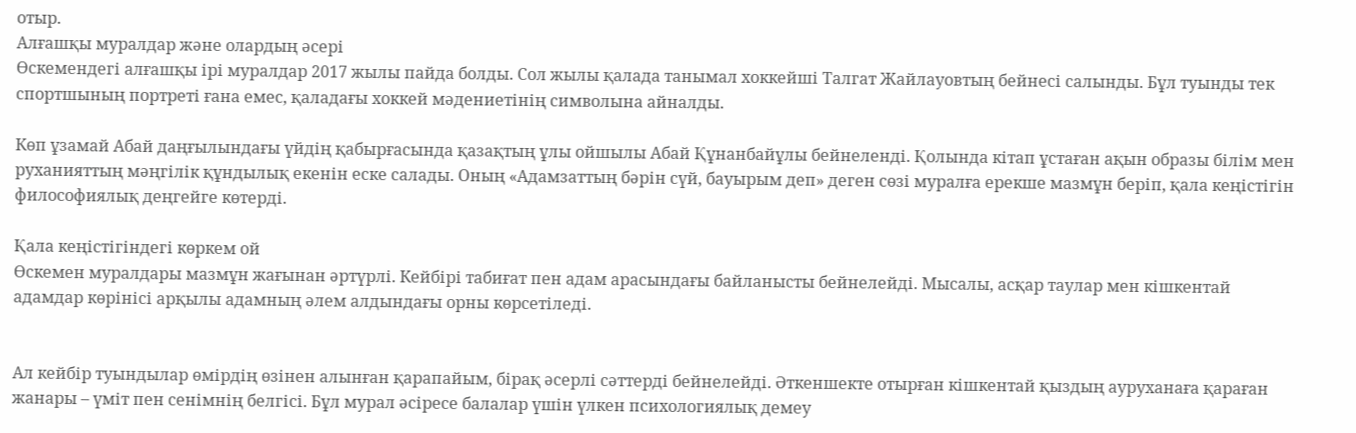отыр.
Алғашқы муралдар және олардың әсері
Өскемендегі алғашқы ірі муралдар 2017 жылы пайда болды. Сол жылы қалада танымал хоккейші Талгат Жайлауовтың бейнесі салынды. Бұл туынды тек спортшының портреті ғана емес, қаладағы хоккей мәдениетінің символына айналды.

Көп ұзамай Абай даңғылындағы үйдің қабырғасында қазақтың ұлы ойшылы Абай Құнанбайұлы бейнеленді. Қолында кітап ұстаған ақын образы білім мен руханияттың мәңгілік құндылық екенін еске салады. Оның «Адамзаттың бәрін сүй, бауырым деп» деген сөзі муралға ерекше мазмұн беріп, қала кеңістігін философиялық деңгейге көтерді.

Қала кеңістігіндегі көркем ой
Өскемен муралдары мазмұн жағынан әртүрлі. Кейбірі табиғат пен адам арасындағы байланысты бейнелейді. Мысалы, асқар таулар мен кішкентай адамдар көрінісі арқылы адамның әлем алдындағы орны көрсетіледі.


Ал кейбір туындылар өмірдің өзінен алынған қарапайым, бірақ әсерлі сәттерді бейнелейді. Әткеншекте отырған кішкентай қыздың ауруханаға қараған жанары – үміт пен сенімнің белгісі. Бұл мурал әсіресе балалар үшін үлкен психологиялық демеу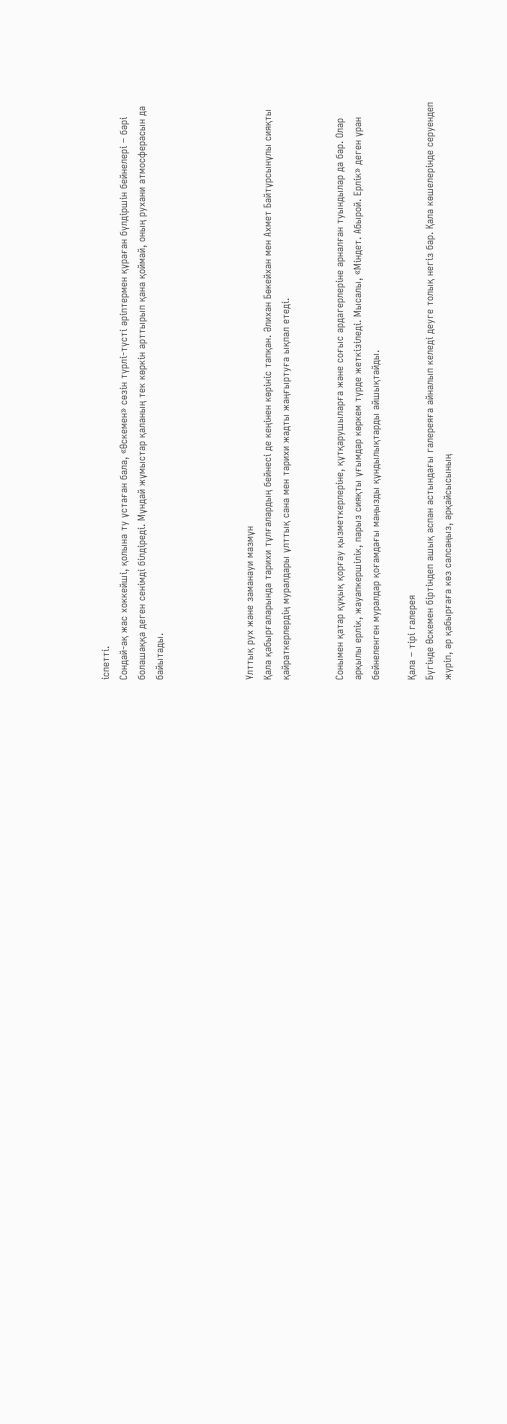іспетті.
Сондай-ақ жас хоккейші, қолына ту ұстаған бала, «Өскемен» сөзін түрлі-түсті әріптермен құраған бүлдіршін бейнелері – бәрі болашаққа деген сенімді білдіреді. Мұндай жұмыстар қаланың тек көркін арттырып қана қоймай, оның рухани атмосферасын да байытады.




Ұлттық рух және заманауи мазмұн
Қала қабырғаларында тарихи тұлғалардың бейнесі де кеңінен көрініс тапқан. Әлихан Бөкейхан мен Ахмет Байтұрсынұлы сияқты қайраткерлердің муралдары ұлттық сана мен тарихи жадты жаңғыртуға ықпал етеді.


Сонымен қатар құқық қорғау қызметкерлеріне, құтқарушыларға және соғыс ардагерлеріне арналған туындылар да бар. Олар арқылы ерлік, жауапкершілік, парыз сияқты ұғымдар көркем түрде жеткізіледі. Мысалы, «Міндет. Абырой. Ерлік» деген ұран бейнеленген муралдар қоғамдағы маңызды құндылықтарды айшықтайды.

Қала – тірі галерея
Бүгінде Өскемен біртіндеп ашық аспан астындағы галереяға айналып келеді деуге толық негіз бар. Қала көшелерінде серуендеп жүріп, әр қабырғаға көз салсаңыз, әрқайсысының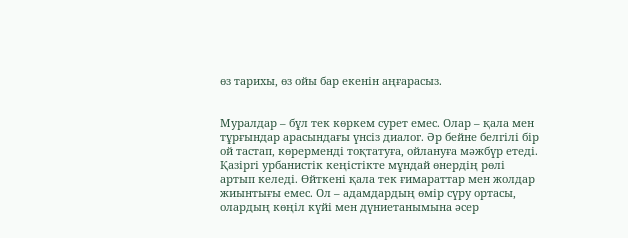өз тарихы, өз ойы бар екенін аңғарасыз.


Муралдар – бұл тек көркем сурет емес. Олар – қала мен тұрғындар арасындағы үнсіз диалог. Әр бейне белгілі бір ой тастап, көрерменді тоқтатуға, ойлануға мәжбүр етеді.
Қазіргі урбанистік кеңістікте мұндай өнердің рөлі артып келеді. Өйткені қала тек ғимараттар мен жолдар жиынтығы емес. Ол – адамдардың өмір сүру ортасы, олардың көңіл күйі мен дүниетанымына әсер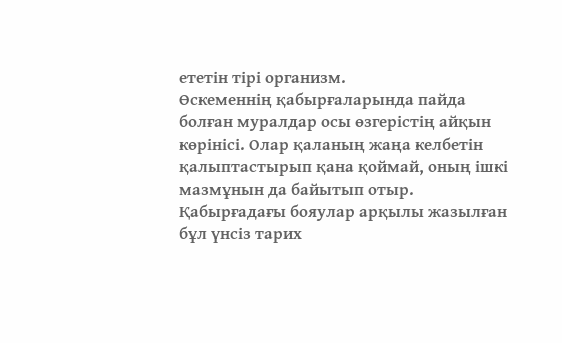ететін тірі организм.
Өскеменнің қабырғаларында пайда болған муралдар осы өзгерістің айқын көрінісі. Олар қаланың жаңа келбетін қалыптастырып қана қоймай, оның ішкі мазмұнын да байытып отыр. Қабырғадағы бояулар арқылы жазылған бұл үнсіз тарих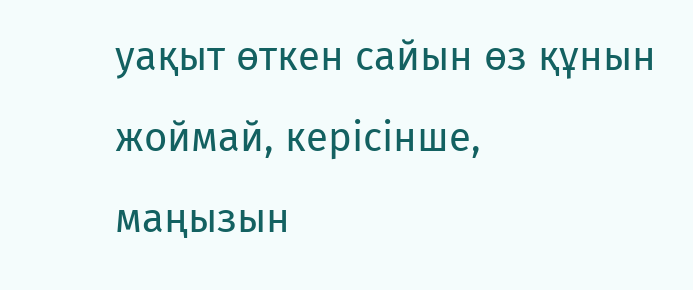уақыт өткен сайын өз құнын жоймай, керісінше, маңызын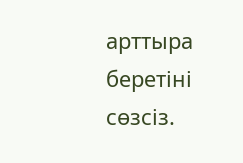арттыра беретіні сөзсіз.